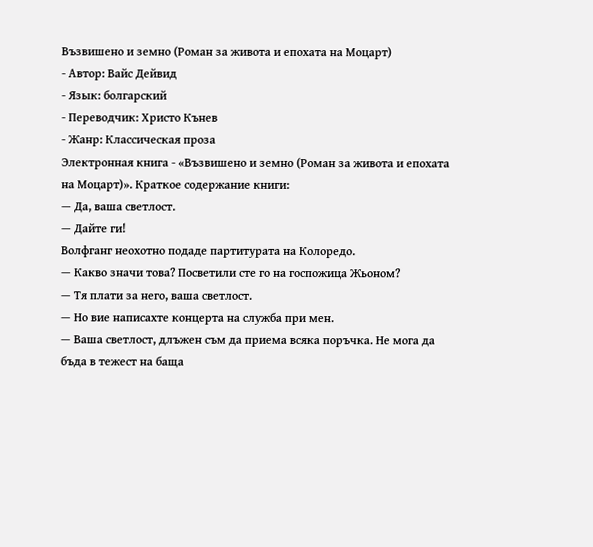Възвишено и земно (Роман за живота и епохата на Моцарт)
- Автор: Вайс Дейвид
- Язык: болгарский
- Переводчик: Христо Кънев
- Жанр: Классическая проза
Электронная книга - «Възвишено и земно (Роман за живота и епохата на Моцарт)». Краткое содержание книги:
— Да, ваша светлост.
— Дайте ги!
Волфганг неохотно подаде партитурата на Колоредо.
— Какво значи това? Посветили сте го на госпожица Жьоном?
— Тя плати за него, ваша светлост.
— Но вие написахте концерта на служба при мен.
— Ваша светлост, длъжен съм да приема всяка поръчка. Не мога да бъда в тежест на баща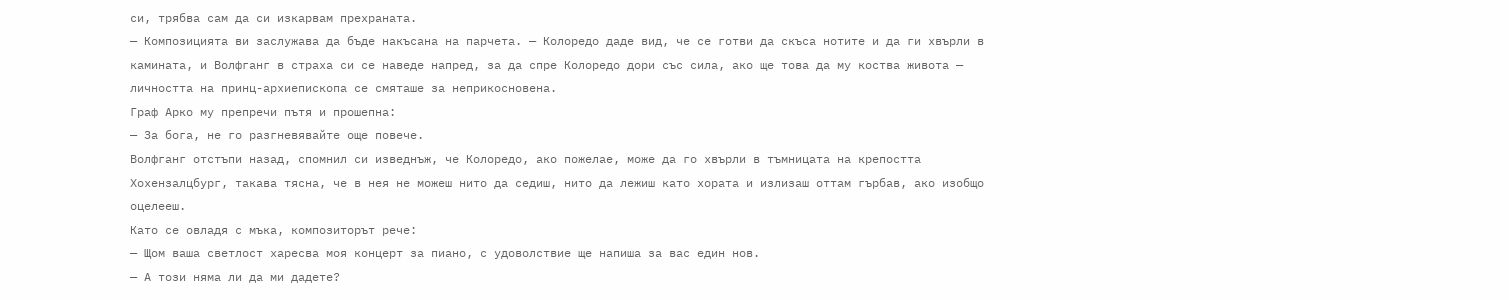си, трябва сам да си изкарвам прехраната.
— Композицията ви заслужава да бъде накъсана на парчета. — Колоредо даде вид, че се готви да скъса нотите и да ги хвърли в камината, и Волфганг в страха си се наведе напред, за да спре Колоредо дори със сила, ако ще това да му коства живота — личността на принц-архиепископа се смяташе за неприкосновена.
Граф Арко му препречи пътя и прошепна:
— За бога, не го разгневявайте още повече.
Волфганг отстъпи назад, спомнил си изведнъж, че Колоредо, ако пожелае, може да го хвърли в тъмницата на крепостта Хохензалцбург, такава тясна, че в нея не можеш нито да седиш, нито да лежиш като хората и излизаш оттам гърбав, ако изобщо оцелееш.
Като се овладя с мъка, композиторът рече:
— Щом ваша светлост харесва моя концерт за пиано, с удоволствие ще напиша за вас един нов.
— А този няма ли да ми дадете?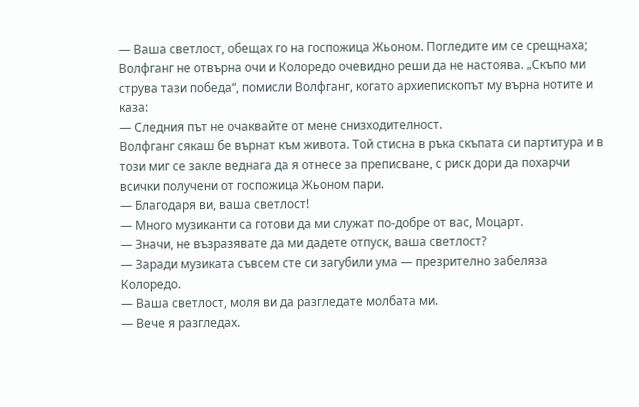— Ваша светлост, обещах го на госпожица Жьоном. Погледите им се срещнаха; Волфганг не отвърна очи и Колоредо очевидно реши да не настоява. „Скъпо ми струва тази победа“, помисли Волфганг, когато архиепископът му върна нотите и каза:
— Следния път не очаквайте от мене снизходителност.
Волфганг сякаш бе върнат към живота. Той стисна в ръка скъпата си партитура и в този миг се закле веднага да я отнесе за преписване, с риск дори да похарчи всички получени от госпожица Жьоном пари.
— Благодаря ви, ваша светлост!
— Много музиканти са готови да ми служат по-добре от вас, Моцарт.
— Значи, не възразявате да ми дадете отпуск, ваша светлост?
— Заради музиката съвсем сте си загубили ума — презрително забеляза Колоредо.
— Ваша светлост, моля ви да разгледате молбата ми.
— Вече я разгледах.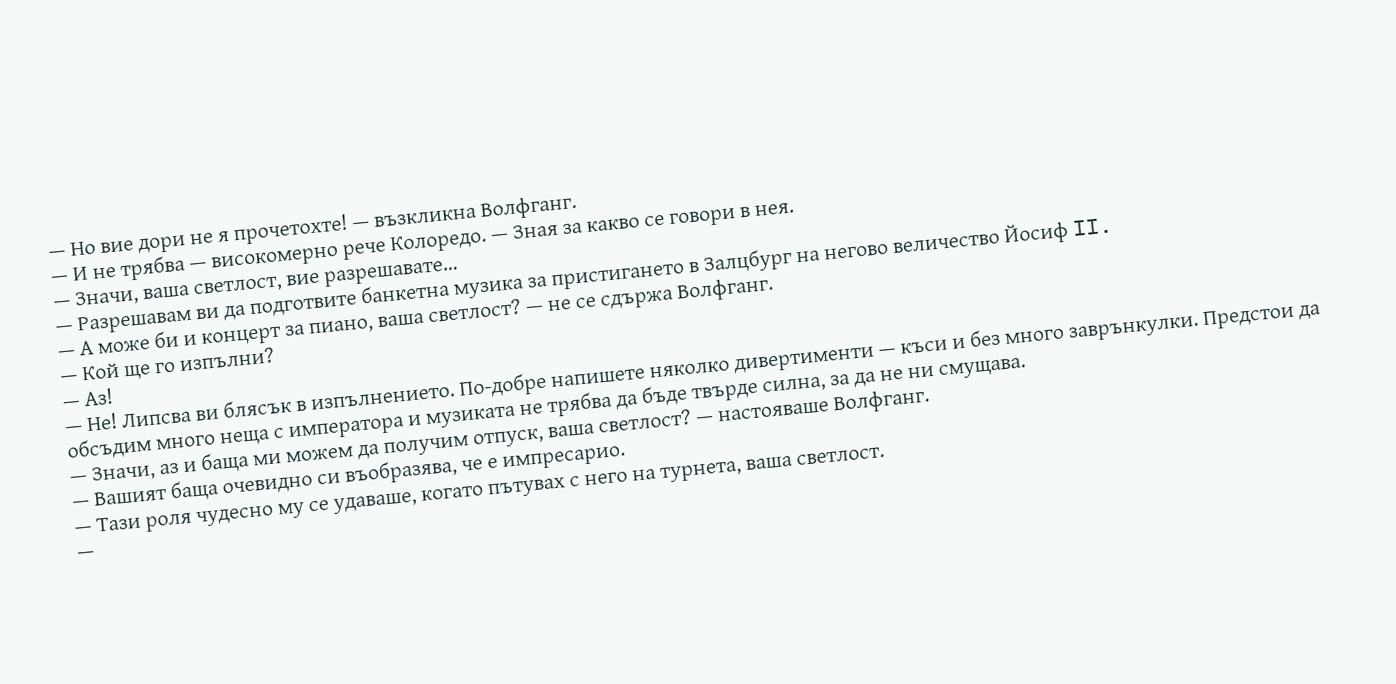— Но вие дори не я прочетохте! — възкликна Волфганг.
— И не трябва — високомерно рече Колоредо. — Зная за какво се говори в нея.
— Значи, ваша светлост, вие разрешавате…
— Разрешавам ви да подготвите банкетна музика за пристигането в Залцбург на негово величество Йосиф II.
— А може би и концерт за пиано, ваша светлост? — не се сдържа Волфганг.
— Кой ще го изпълни?
— Аз!
— Не! Липсва ви блясък в изпълнението. По-добре напишете няколко дивертименти — къси и без много заврънкулки. Предстои да обсъдим много неща с императора и музиката не трябва да бъде твърде силна, за да не ни смущава.
— Значи, аз и баща ми можем да получим отпуск, ваша светлост? — настояваше Волфганг.
— Вашият баща очевидно си въобразява, че е импресарио.
— Тази роля чудесно му се удаваше, когато пътувах с него на турнета, ваша светлост.
—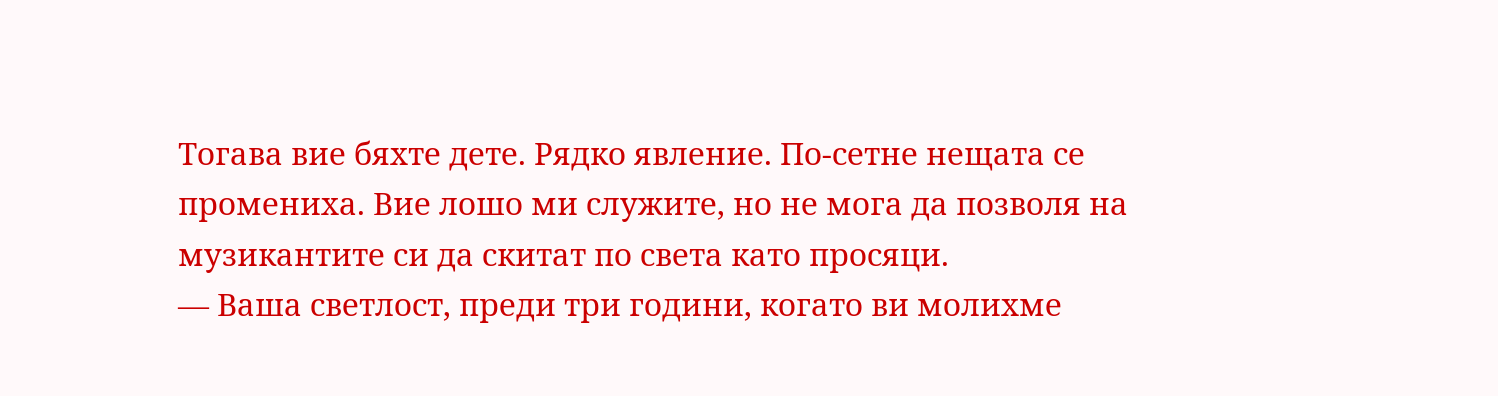Тогава вие бяхте дете. Рядко явление. По-сетне нещата се промениха. Вие лошо ми служите, но не мога да позволя на музикантите си да скитат по света като просяци.
— Ваша светлост, преди три години, когато ви молихме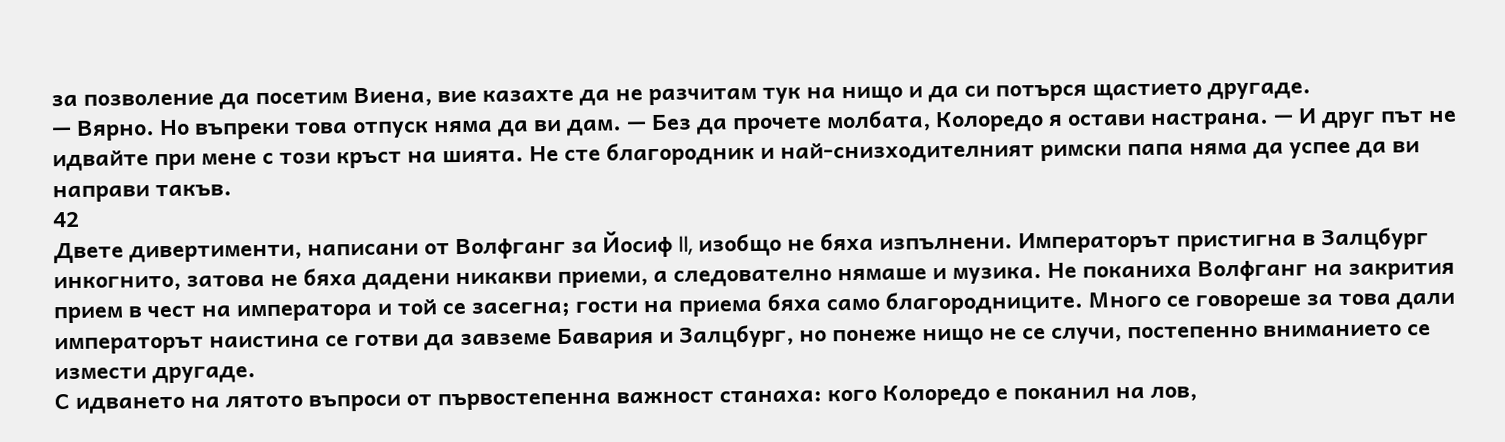за позволение да посетим Виена, вие казахте да не разчитам тук на нищо и да си потърся щастието другаде.
— Вярно. Но въпреки това отпуск няма да ви дам. — Без да прочете молбата, Колоредо я остави настрана. — И друг път не идвайте при мене с този кръст на шията. Не сте благородник и най-снизходителният римски папа няма да успее да ви направи такъв.
42
Двете дивертименти, написани от Волфганг за Йосиф II, изобщо не бяха изпълнени. Императорът пристигна в Залцбург инкогнито, затова не бяха дадени никакви приеми, а следователно нямаше и музика. Не поканиха Волфганг на закрития прием в чест на императора и той се засегна; гости на приема бяха само благородниците. Много се говореше за това дали императорът наистина се готви да завземе Бавария и Залцбург, но понеже нищо не се случи, постепенно вниманието се измести другаде.
С идването на лятото въпроси от първостепенна важност станаха: кого Колоредо е поканил на лов,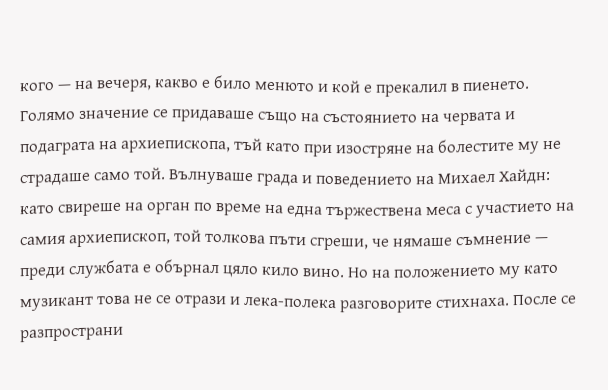кого — на вечеря, какво е било менюто и кой е прекалил в пиенето. Голямо значение се придаваше също на състоянието на червата и подаграта на архиепископа, тъй като при изостряне на болестите му не страдаше само той. Вълнуваше града и поведението на Михаел Хайдн: като свиреше на орган по време на една тържествена меса с участието на самия архиепископ, той толкова пъти сгреши, че нямаше съмнение — преди службата е обърнал цяло кило вино. Но на положението му като музикант това не се отрази и лека-полека разговорите стихнаха. После се разпространи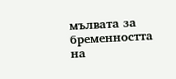мълвата за бременността на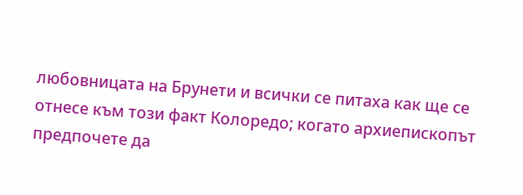любовницата на Брунети и всички се питаха как ще се отнесе към този факт Колоредо; когато архиепископът предпочете да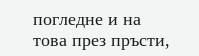погледне и на това през пръсти,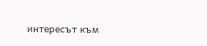интересът към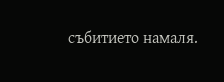събитието намаля.